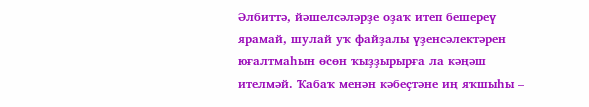Әлбиттә, йәшелсәләрҙе оҙаҡ итеп бешереү ярамай, шулай уҡ файҙалы үҙенсәлектәрен юғалтмаһын өсөн ҡыҙҙырырға ла кәңәш ителмәй. Ҡабаҡ менән кәбеҫтәне иң яҡшыһы –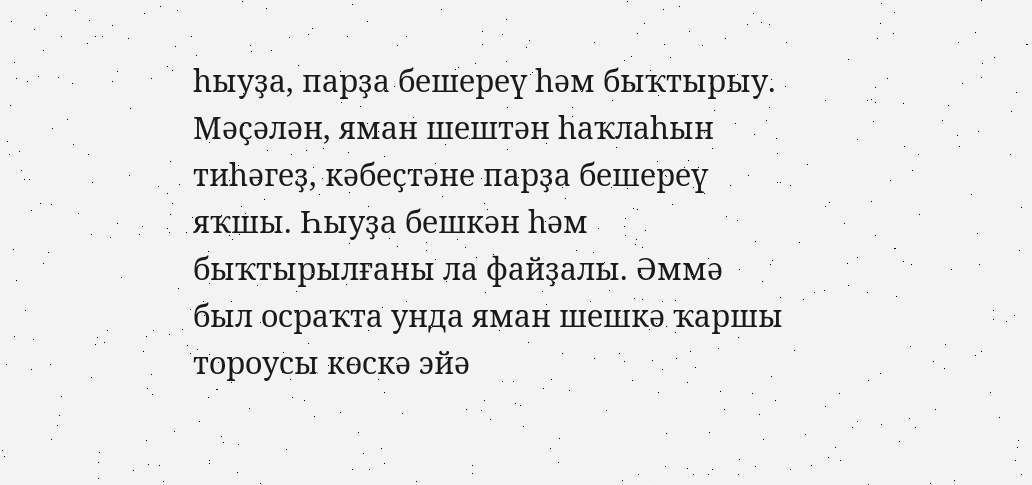һыуҙа, парҙа бешереү һәм быҡтырыу. Мәҫәлән, яман шештән һаҡлаһын тиһәгеҙ, кәбеҫтәне парҙа бешереү яҡшы. Һыуҙа бешкән һәм быҡтырылғаны ла файҙалы. Әммә был осраҡта унда яман шешкә ҡаршы тороусы көскә эйә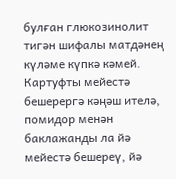булған глюкозинолит тигән шифалы матдәнең күләме күпкә кәмей.
Картуфты мейестә бешерергә кәңәш ителә, помидор менән баклажанды ла йә мейестә бешереү, йә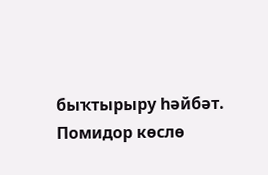быҡтырыру һәйбәт. Помидор көслө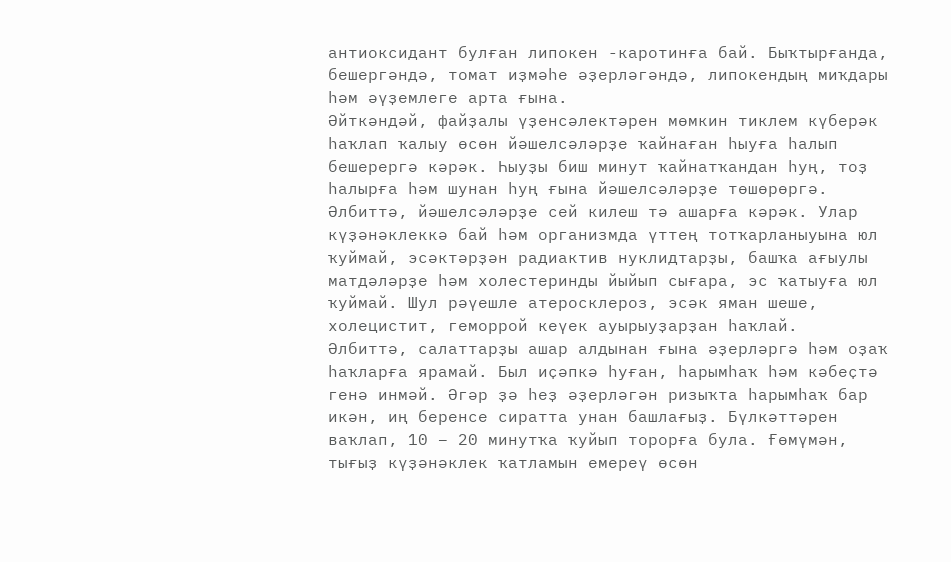антиоксидант булған липокен -каротинға бай. Быҡтырғанда, бешергәндә, томат иҙмәһе әҙерләгәндә, липокендың миҡдары һәм әүҙемлеге арта ғына.
Әйткәндәй, файҙалы үҙенсәлектәрен мөмкин тиклем күберәк һаҡлап ҡалыу өсөн йәшелсәләрҙе ҡайнаған һыуға һалып бешерергә кәрәк. Һыуҙы биш минут ҡайнатҡандан һуң, тоҙ һалырға һәм шунан һуң ғына йәшелсәләрҙе төшөрөргә.
Әлбиттә, йәшелсәләрҙе сей килеш тә ашарға кәрәк. Улар күҙәнәклеккә бай һәм организмда үттең тотҡарланыуына юл ҡуймай, эсәктәрҙән радиактив нуклидтарҙы, башҡа ағыулы матдәләрҙе һәм холестеринды йыйып сығара, эс ҡатыуға юл ҡуймай. Шул рәүешле атеросклероз, эсәк яман шеше, холецистит, геморрой кеүек ауырыуҙарҙан һаҡлай.
Әлбиттә, салаттарҙы ашар алдынан ғына әҙерләргә һәм оҙаҡ һаҡларға ярамай. Был иҫәпкә һуған, һарымһаҡ һәм кәбеҫтә генә инмәй. Әгәр ҙә һеҙ әҙерләгән ризыҡта һарымһаҡ бар икән, иң беренсе сиратта унан башлағыҙ. Бүлкәттәрен ваҡлап, 10 – 20 минутҡа ҡуйып торорға була. Ғөмүмән, тығыҙ күҙәнәклек ҡатламын емереү өсөн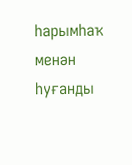һарымһаҡ менән һуғанды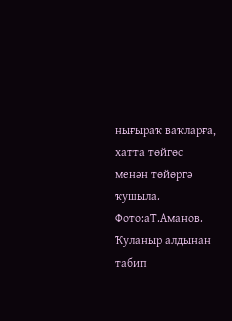нығыраҡ ваҡларға, хатта төйгөс менән төйөргә ҡушыла.
Фото:аТ.Аманов.
Ҡуланыр алдынан табип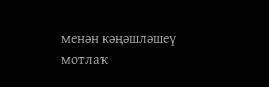менән кәңәшләшеү мотлаҡ